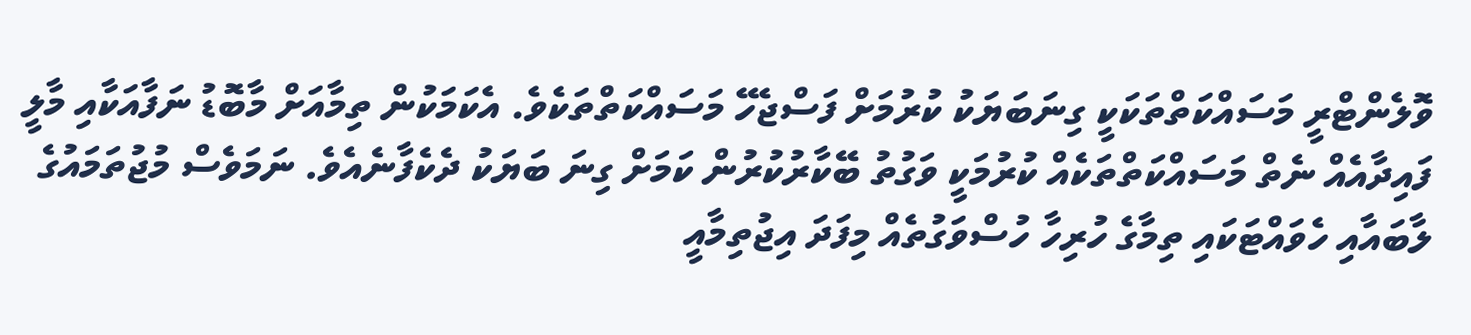ވޮލެންޓްރީ މަސައްކަތްތަކަކީ ގިނަބަޔަކު ކުރުމަށް ފަސްޖެހޭ މަސައްކަތްތަކެވެ. އެކަމަކުން ތިމާއަށް މާބޮޑު ނަފާއަކާއި މާލީ ފައިދާއެއް ނެތް މަސައްކަތްތަކެއް ކުރުމަކީ ވަގުތު ބޭކާރުކުރުން ކަމަށް ގިނަ ބަޔަކު ދެކެފާނެއެވެ. ނަމަވެސް މުޖުތަމައުގެ ލާބައާއި ހެވައްޓަކައި ތިމާގެ ހުރިހާ ހުސްވަގުތެއް މިފަދަ އިޖުތިމާއީ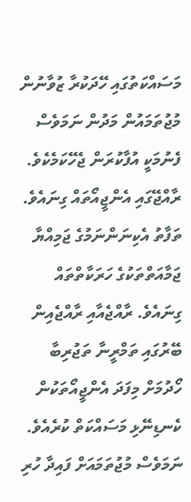މަސައްކަތުގައި ހޭދަކުރާ ޒުވާނުން މުޖުތަމައުން މަދުން ނަމަވެސް ފެނުމަކީ އުފާކުރަން ޖެހޭކަމެކެވެ.
ރާއްޖޭގައި އެންޖީއޯތައް ގިނައެވެ. ތަފާތު އެކިނަންނަމުގެ ޖަމިއްޔާ ޖަމާއަތްތަކުގެ ހަރަކާތްތައް ގިނައެވެ. ރާއްޖެއާއި ރާއްޖެއިން ބޭރުގައި ތަމްރީނާ ތަޖުރިބާ ހޯދުމަށް މިފަދަ އެންޖީއޯތަކުން ކެނޑިނޭޅި މަސައްކަތް ކުރެއެވެ. ނަމަވެސް މުޖުތަމައަށް ފައިދާ ހުރި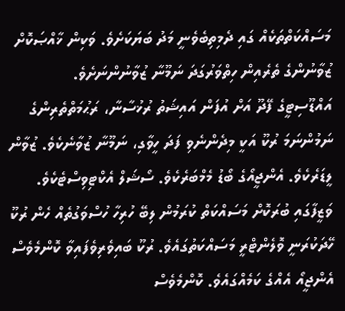މަސައްކަތްތަކެއް ގައި ދެމިތިބެވެނީ މަދު ބަޔަކަށެވެ. ވަކިން ޚާއްޞަކޮށް ޒުވާނުންގެ ތެރެއިން ހިތްވަރުގަދަ ނަމޫނާ ޒުވާނުންނަށެވެ.
އައްޑޫސިޓީގެ ފޭދޫ އަށް އުފަން އައިޝަތު ރުޚުސާނާ، ރަޙުމަތްތެރިންގެ ނަމުންނަމަ ރުކޫ އަކީ މިދެންނެވި ފަދަ ހީވާގި، ނަމޫނާ ޒުވާނެކެވެ. ޒުވާން ލީޑަރެކެވެ. އެންޖީއޯގެ ބޯޑު މެމްބަރެކެވެ. ސޯޝަލް އެކްޓިވިސްޓެކެވެ. ވަޒީފާގައި ބުރަކޮށް މަސައްކަތް ކުރަމުން ލިބޭ ހުރިހާ ހުސްވަގުތެއް ހެން ރުކޫ ހޭދަކުރަނީ ވޮލެންޓްރީ މަސައްކަތުގައެވެ. ރުކޫ ބައިވެރިވެފައިވާ ކޮންމެވެސް އެންޖީއޯ އެއްގެ ކަމެއްގައެވެ. ކޮންމެވެސް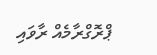ޕްރޮގްރާމެއް ރާވައި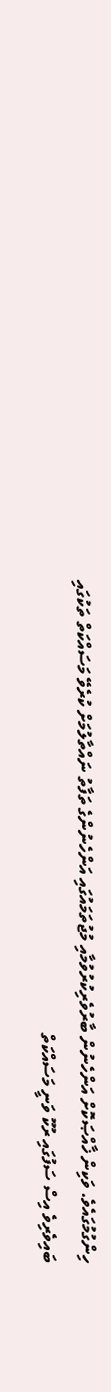ހިންގުމުގައެވެ. ވަކިން ޚާއްޞަކޮށް އަންހެނުން ބާރުވެރިކުރުވުމާއި މުޖުތަމައުގައި އަންހެނުންގެ ތަފާތު ނައްތާލުމަށް ކުރެވޭ މަސައްކަތް ތަކުގައި ބައިވެރިވެ އިސް ސަފުގައި ރުކޫ ވަނީ މަސައްކަތް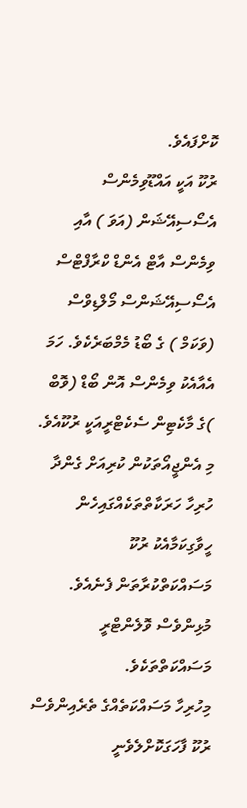ކޮށްފައެވެ.
ރުކޫ އަކީ އައްޑޫވިމެންސް އެސޯސިއޭޝަން (އަވަ ) އާއި ވިމެންސް އާޓް އެންޑް ކްރާފްޓްސް އެސޯސިއޭޝަންސް މޯލްޑިވްސް (ވަކަމް ) ގެ ބޯޑު މެމްބަރެކެވެ. ހަމަ އެއާއެކު ވިމެންސް އޮން ބޯޑް (ވޮބް )ގެ މާކެޓިން ސެކެޓްރީއަކީ ރުކޫއެވެ. މި އެންޖީއޯތަކުން ކުރިއަށް ގެންދާ ހުރިހާ ހަރަކާތްތަކެއްގައިހެން ހީވާގިކަމާއެކު ރުކޫ މަސައްކަތްކުރާތަން ފެނެއެވެ. މުޅިންވެސް ވޮލެންޓްރީ މަސައްކަތްތަކެވެ.
މިހުރިހާ މަސައްކަތެއްގެ ތެރެއިންވެސް ރުކޫ ފާހަގަކޮށްލެވެނީ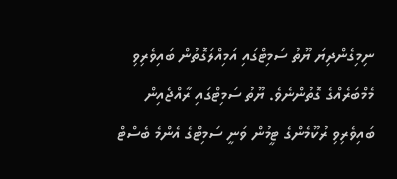ނިމިގެންދިޔަ ޔޫތު ސަމިޓްގައި އަމިއްލަގޮތުން ބައިވެރިވި މެމްބަރެއްގެ ގޮތުންނެވެ. ޔޫތު ސަމިޓްގައި ރާއްޖެއިން ބައިވެރިވި ރުކޫމެންގެ ޓީމުން ވަނީ ސަމިޓްގެ އެންމެ ބެސްޓް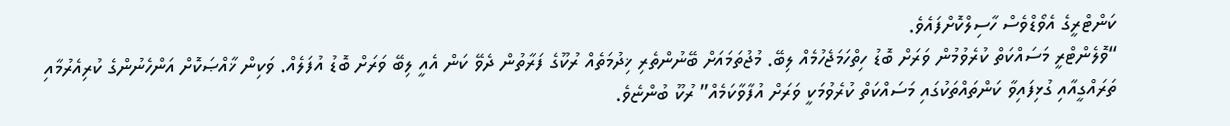ކަންޓްރީގެ އެވޯޑްވެސް ހާސިލްކޮށްފައެވެ.
“ވޮލެންޓްރީ މަސައްކަތް ކުރެވުމުން ވަރަށް ބޮޑު ހިތްހަމަޖެހުމެއް ލިބޭ. މުޖުތަމައަށް ބޭނުންތެރި ޚިދުމަތެއް ރުކޫގެ ފަރާތުން ދެވޭ ކަން އެއީ ލިބޭ ވަރަށް ބޮޑު އުފަލެއް. ވަކިން ޚާއްޞަކޮށް އަންހެނުންގެ ކުރިއެރުމާއި ތަރައްގީއާއި ގުޅިފައިވާ ކަންތައްތަކުގައި މަސައްކަތް ކުރެވުމަކީ ވަރަށް އުފާވާކަމެއް” ރުކޫ ބުންޏެވެ.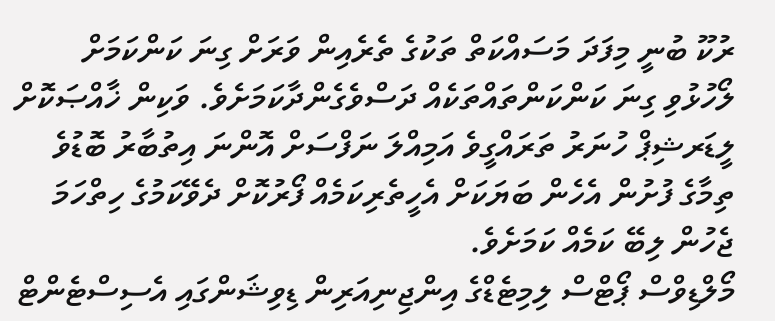ރުކޫ ބުނީ މިފަދަ މަސައްކަތް ތަކުގެ ތެރެއިން ވަރަށް ގިނަ ކަންކަމަށް ލޯހުޅުވި ގިނަ ކަންކަންތައްތަކެއް ދަސްވެގެންދާކަމަށެވެ. ވަކިން ޚާއްޞަކޮށް ލީޑަރޝިޕް ހުނަރު ތަރައްގީވެ އަމިއްލަ ނަފްސަށް އޮންނަ އިތުބާރު ބޮޑުވެ ތިމާގެ ފުށުން އެހެން ބަޔަކަށް އެހީތެރިކަމެއް ފޯރުކޮށް ދެވޭކަމުގެ ހިތްހަމަ ޖެހުން ލިބޭ ކަމެއް ކަމަށެވެ.
މޯލްޑިވްސް ޕޯޓްސް ލިމިޓެޑްގެ އިންޖިނިއަރިން ޑިވިޝަންގައި އެސިސްޓެންޓް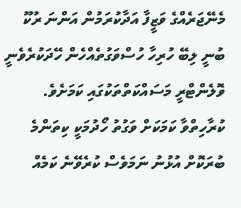މެނޭޖަރެއްގެ ވަޒީފާ އަދާކުރަމުން އަންނަ ރުކޫ ބުނީ ލިބޭ ހުރިހާ ހުސްވަގުތެއްހެން ހޭދަކުރެވެނީ ވޮލެންޓްރީ މަސައްކަތްތަކުގައި ކަމަށެވެ. ކުރާހިތްވާ ކަމަކަށް ވަގުތު ހޯދުމަކީ ކިތަންމެ ބުރަކޮށް އުޅުނު ނަމަވެސް ކުރެވޭނެ ކަމެއް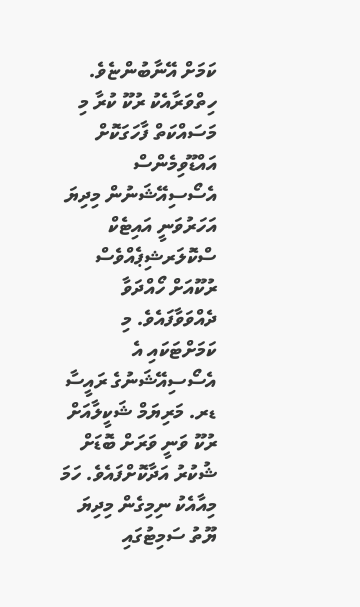ކަމަށް އޭނާބުންޏެވެ.
ހިތްވަރާއެކު ރުކޫ ކުރާ މި މަސައްކަތް ފާހަގަކޮށް އައްޑޫވިމެންސް އެސޯސިއޭޝަނުން މިދިޔަ އަހަރުވަނީ އައިޓެކް ސްކޮލަރޝިޕެއްވެސް ރުކޫއަށް ހޯއްދަވާ ދެއްވަވާފައެވެ. މި ކަމަށްޓަކައި އެ އެސޯސިއޭޝަނުގެ ރައީސާ ޑރ. މަރިޔަމް ޝަކީލާއަށް ރުކޫ ވަނީ ވަރަށް ބޮޑަށް ޝުކުރު އަދާކޮށްފައެވެ. ހަމަ މިއާއެކު ނިމިގެން މިދިޔަ ޔޫތު ސަމިޓުގައި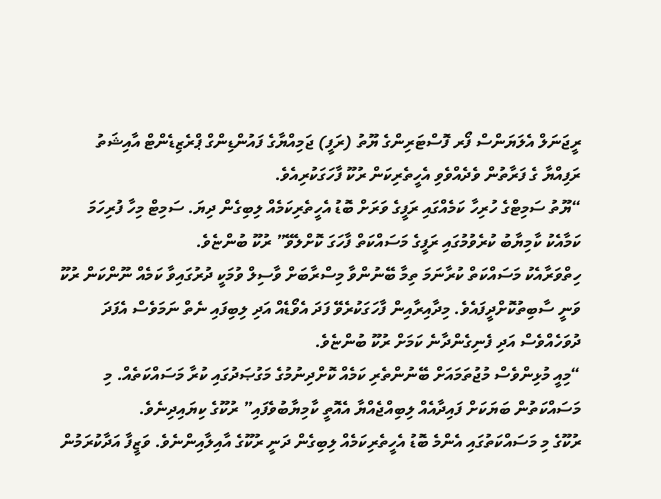ރީޖަނަލް އެލަޔަންސް ފޯރ ފޮސްޓަރިންގެ ޔޫތު (ރަފީ) ޖަމިއްޔާގެ ފައުންޑިންގް ޕްރެޒިޑެންޓް އާއިޝަތު ރަފިއްޔާ ގެ ފަރާތުން ވެދެއްވެވި އެހީތެރިކަން ރުކޫ ފާހަގަކުރިއެވެ.
“ޔޫތު ސަމިޓްގެ ހުރިހާ ކަމެއްގައި ރަފީގެ ވަރަށް ބޮޑު އެހީތެރިކަމެއް ލިބިގެން ދިޔަ. ސަމިޓް މިހާ ފުރިހަމަ ކަމާއެކު ކާމިޔާބު ކުރެވުމުގައި ރަފީގެ މަސައްކަތް ފާހަގަ ކޮށްލެވޭ” ރުކޫ ބުންޏެވެ.
ހިތްވަރާއެކު މަސައްކަތް ކުރާނަމަ ތިމާ ބޭނުންވާ މިސްރާބަށް ވާސިލް ވުމަކީ ދުރުގައިވާ ކަމެއް ނޫންކަން ރުކޫ ވަނީ ސާބިތުކޮށްދީފައެވެ. މިދާއިރާއިން ފާހަގަކުރެވޭ ފަދަ އެވޯޑެއް އަދި ލިބިފައި ނެތް ނަމަވެސް އެފަދަ ދުވަހެއްވެސް އަދި ފެނިގެންދާނެ ކަމަށް ރުކޫ ބުންޏެވެ.
“މިއީ މުޅިންވެސް މުޖުތަމައަށް ބޭނުންތެރި ކަމެއް ކޮށްދިނުމުގެ މަގުޞަދުގައި ކުރާ މަސައްކަތެއް. މި މަސައްކަތުން ބަޔަކަށް ފައިދާއެއް ލިބިއްޖެއްޔާ އެއޮތީ ކާމިޔާބުވެފައި” ރުކޫގެ ކިޔައިދިނެވެ.
ރުކޫގެ މި މަސައްކަތުގައި އެންމެ ބޮޑު އެހީތެރިކަމެއް ލިބިގެން ދަނީ ރުކޫގެ އާއިލާއިންނެވެ. ވަޒީފާ އަދާކުރަމުން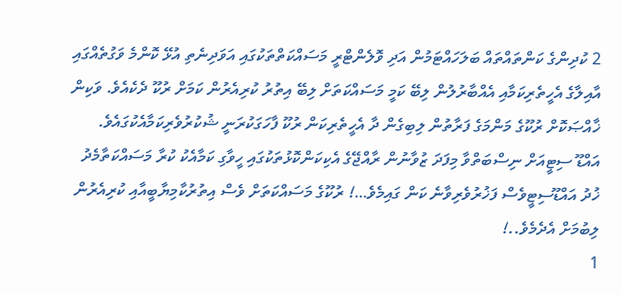2 ކުދިންގެ ކަންތައްތައް ބަލަހައްޓަމުން އަދި ވޮލެންޓްރީ މަސައްކަތްތަކުގައި އަވަދިނެތި އުޅޭ ކޮންމެ ވަގުތެއްގައި އާއިލާގެ އެހީތެރިކަމާއި އެއްބާރުލުން ލިބޭ ކަމީ މަސައްކަތަށް ލިބޭ އިތުރު ކުރިއެރުން ކަމަށް ރުކޫ ދެކެއެވެ. ވަކިން ޚާއްޞަކޮށް ރުކޫގެ މަންމަގެ ފަރާތުން ލިބިގެން ދާ އެހީތެރިކަން ރުކޫ ފާހަގަކުރަނީ ޝުކުރުވެރިކަމާއެކުގައެވެ.
އައްޑޫ ސިޓީއަށް ނިސްބަތްވާ މިފަދަ ޒުވާނުން ރާއްޖޭގެ އެކިކަންކޮޅުތަކުގައި ހީވާގި ކަމާއެކު ކުރާ މަސައްކަތާމެދު ޚުދު އައްޑޫސިޓީވެސް ފަޚުރުވެރިވާނެ ކަން ގައިމެވެ…! ރުކޫގެ މަސައްކަތަށް ވެސް އިތުރުކާމިޔާބީއާއި ކުރިއެރުން ލިބުމަށް އެދެމެވެ..!
1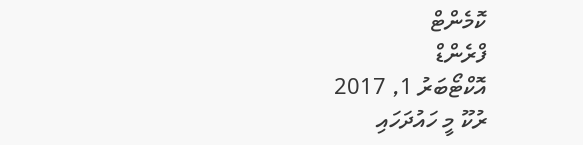ކޮމެންޓް
ފްރެންޑް
އޮކްޓޯބަރު 1, 2017
ރުކޫ މީ ހައުދަހައި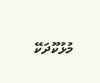މުޅުކޫދަކޭ